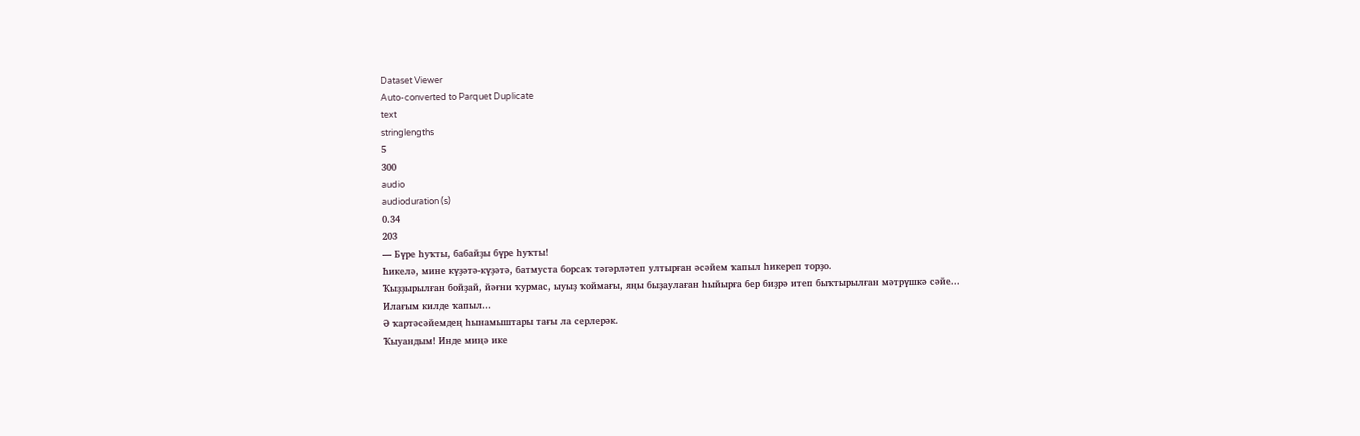Dataset Viewer
Auto-converted to Parquet Duplicate
text
stringlengths
5
300
audio
audioduration (s)
0.34
203
— Бүре һуҡты, бабайҙы бүре һуҡты!
Һикелә, мине күҙәтә-күҙәтә, батмуста борсаҡ тәгәрләтеп ултырған әсәйем ҡапыл һикереп торҙо.
Ҡыҙҙырылған бойҙай, йәғни ҡурмас, ыуыҙ ҡоймағы, яңы быҙаулаған һыйырға бер биҙрә итеп быҡтырылған мәтрүшкә сәйе...
Илағым килде ҡапыл...
Ә ҡартәсәйемдең һынамыштары тағы ла серлерәк.
Ҡыуандым! Инде миңә ике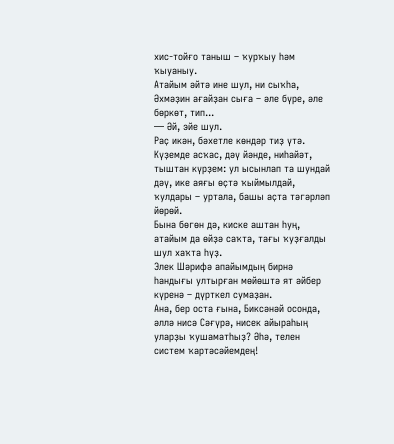хис-тойғо таныш – ҡурҡыу һәм ҡыуаныу.
Атайым әйтә ине шул, ни сыҡһа, Әхмәҙин ағайҙан сыға – әле бүре, әле бөркөт, тип...
— Әй, эйе шул.
Раҫ икән, бәхетле көндәр тиҙ үтә.
Күҙемде асҡас, дәү йәнде, ниһайәт, тыштан күрҙем: ул ысынлап та шундай дәү, ике аяғы өҫтә ҡыймылдай, ҡулдары – уртала, башы аҫта тәгәрләп йөрөй.
Бына бөгөн дә, киске аштан һуң, атайым да өйҙә саҡта, тағы ҡуҙғалды шул хаҡта һүҙ.
Элек Шәрифә апайымдың бирнә һандығы ултырған мөйөштә ят әйбер күренә – дүрткел сумаҙан.
Ана, бер оста ғына, Биксәнәй осонда, әллә нисә Сәғүрә, нисек айыраһың уларҙы ҡушаматһыҙ? Әһә, телен систем ҡартәсәйемдең!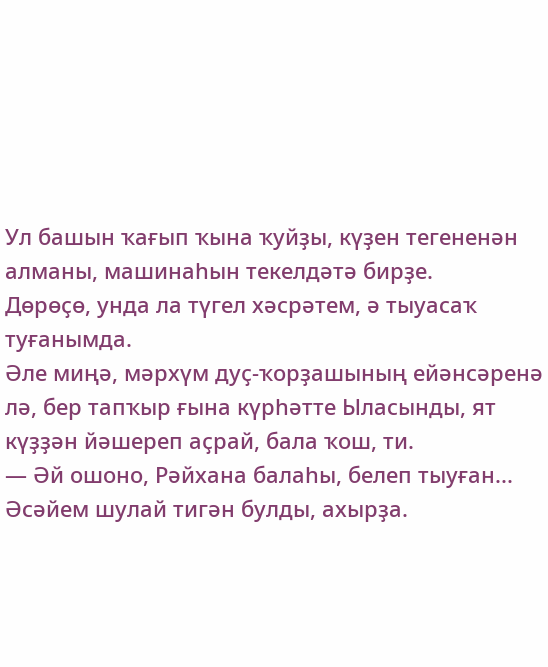Ул башын ҡағып ҡына ҡуйҙы, күҙен тегененән алманы, машинаһын текелдәтә бирҙе.
Дөрөҫө, унда ла түгел хәсрәтем, ә тыуасаҡ туғанымда.
Әле миңә, мәрхүм дуҫ-ҡорҙашының ейәнсәренә лә, бер тапҡыр ғына күрһәтте Ыласынды, ят күҙҙән йәшереп аҫрай, бала ҡош, ти.
— Әй ошоно, Рәйхана балаһы, белеп тыуған... Әсәйем шулай тигән булды, ахырҙа.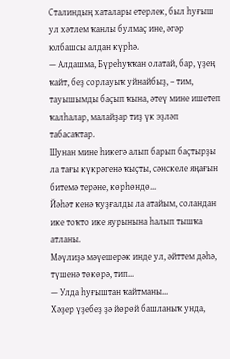Сталиндың хаталары етерлек, был һуғыш ул хәтлем ҡанлы булмаҫ ине, әгәр юлбашсы алдан күрһә.
— Алдашма, Бүреһуҡҡан олатай, бар, үҙең ҡайт, беҙ сорлауыҡ уйнайбыҙ, – тим, тауышымды баҫып ҡына, әтеү мине ишетеп ҡалһалар, малайҙар тиҙ үк эҙләп табасаҡтар.
Шунан мине һикегә алып барып баҫтырҙы ла тағы күкрәгенә ҡыҫты, сәнскеле яңағын битемә терәне, көрһөндө...
Йәһәт кенә ҡуҙғалды ла атайым, соландан ике тоҡто ике яурынына һалып тышҡа атланы.
Мәүлиҙә мәүешерәк инде ул, әйттем дәһә, түшенә төкөрә, тип...
— Улда һуғыштан ҡайтманы...
Хәҙер үҙебеҙ ҙә йөрөй башланыҡ унда,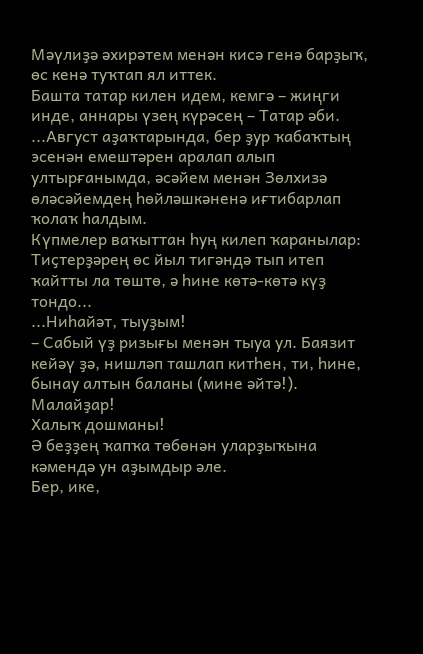Мәүлиҙә әхирәтем менән кисә генә барҙыҡ, өс кенә туҡтап ял иттек.
Башта татар килен идем, кемгә – жиңги инде, аннары үзең күрәсең – Татар әби.
...Август аҙаҡтарында, бер ҙур ҡабаҡтың эсенән емештәрен аралап алып ултырғанымда, әсәйем менән Зөлхизә өләсәйемдең һөйләшкәненә иғтибарлап ҡолаҡ һалдым.
Күпмелер ваҡыттан һуң килеп ҡаранылар:
Тиҫтерҙәрең өс йыл тигәндә тып итеп ҡайтты ла төштө, ә һине көтә-көтә күҙ тондо...
...Ниһайәт, тыуҙым!
– Сабый үҙ ризығы менән тыуа ул. Баязит кейәү ҙә, нишләп ташлап китһен, ти, һине, бынау алтын баланы (мине әйтә!).
Малайҙар!
Халыҡ дошманы!
Ә беҙҙең ҡапҡа төбөнән уларҙыҡына кәмендә ун аҙымдыр әле.
Бер, ике,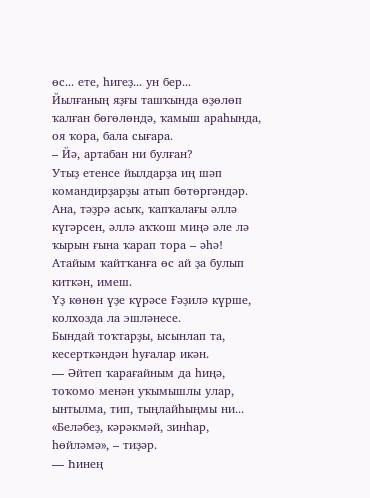өс... ете, һигеҙ... ун бер...
Йылғаның яҙғы ташҡында өҙөлөп ҡалған бөгөлөндә, ҡамыш араһында, оя ҡора, бала сығара.
– Йә, артабан ни булған?
Утыҙ етенсе йылдарҙа иң шәп командирҙарҙы атып бөтөргәндәр.
Ана, тәҙрә асыҡ, ҡапҡалағы әллә күгәрсен, әллә аҡҡош миңә әле лә ҡырын ғына ҡарап тора – әһә!
Атайым ҡайтҡанға өс ай ҙа булып киткән, имеш.
Үҙ көнөн үҙе күрәсе Ғәҙилә күрше, колхозда ла эшләнесе.
Бындай тоҡтарҙы, ысынлап та, кесерткәндән һуғалар икән.
— Әйтеп ҡарағайным да һиңә, тоҡомо менән уҡымышлы улар, ынтылма, тип, тыңлайһыңмы ни...
«Беләбеҙ, кәрәкмәй, зинһар, һөйләмә», – тиҙәр.
— Һинең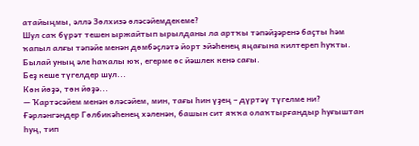атайыңмы, әллә Зөлхизә өләсәйемдекеме?
Шул саҡ бүрәт тешен ыржайтып ырылданы ла артҡы тәпәйҙәренә баҫты һәм ҡапыл алғы тәпәйе менән дөмбәҫләтә йорт эйәһенең яңағына килтереп һуҡты.
Былай уның әле һаҡалы юҡ, егерме өс йәшлек кенә сағы.
Беҙ кеше түгелдер шул...
Көн йөҙә, төн йөҙә...
— Ҡартәсәйем менән өләсәйем, мин, тағы һин үҙең – дүртәү түгелме ни?
Ғәрләнгәндер Гөлбикәһенең хәленән, башын сит яҡҡа олаҡтырғандыр һуғыштан һуң, тип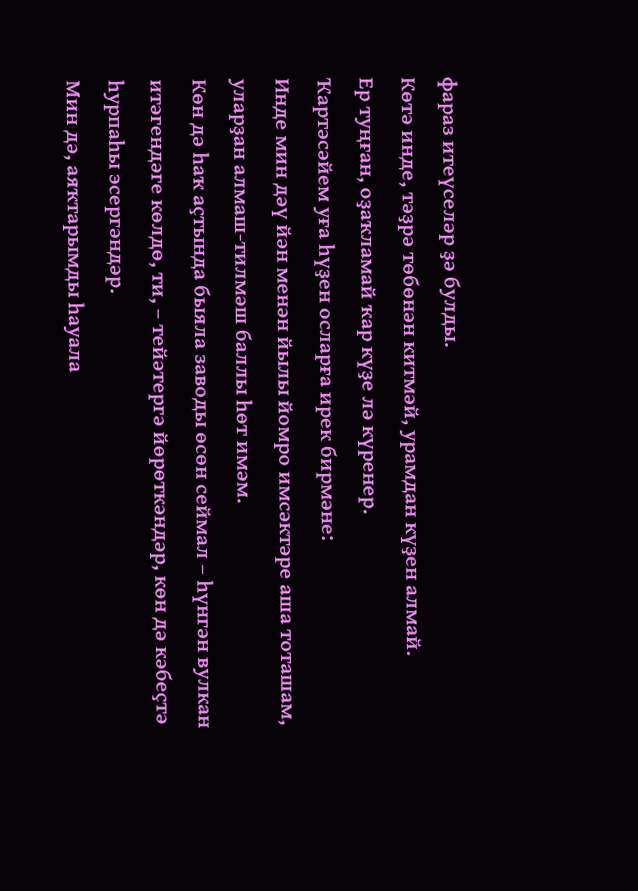фараз итеүселәр ҙә булды.
Көтә инде, тәҙрә төбөнән китмәй, урамдан күҙен алмай.
Ер туңған, оҙаҡламай ҡар күҙе лә күренер.
Ҡартәсәйем уға һүҙен осларға ирек бирмәне:
Инде мин дәү йән менән йылы йомро имсәктәре аша тоташам, уларҙан алмаш-тилмәш баллы һөт имәм.
Көн дә һаҡ аҫтында быяла заводы өсөн сеймал – һүнгән вулкан итәгендәге көлдө, ти, – тейәтергә йөрөткәндәр, көн дә кәбеҫтә һурпаһы эсергәндәр.
Мин дә, аяҡтарымды һауала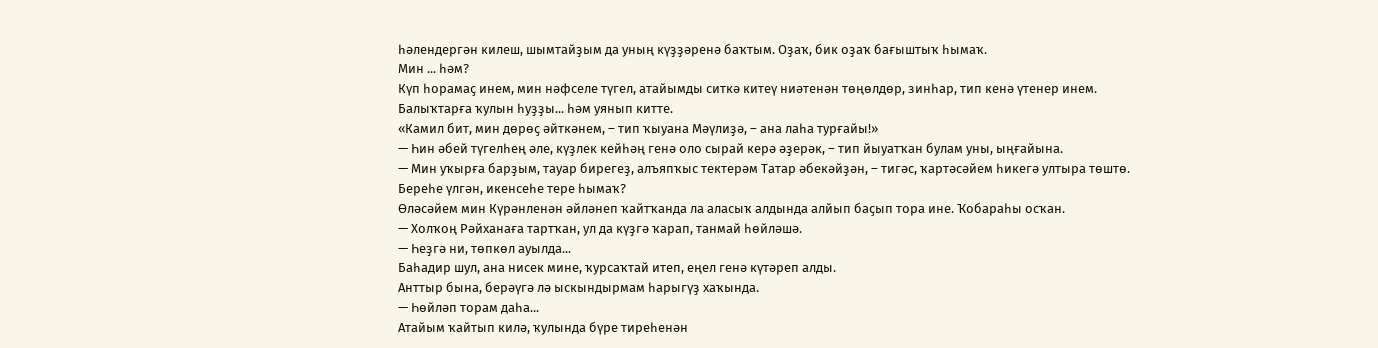һәлендергән килеш, шымтайҙым да уның күҙҙәренә баҡтым. Оҙаҡ, бик оҙаҡ бағыштыҡ һымаҡ.
Мин ... һәм?
Күп һорамаҫ инем, мин нәфселе түгел, атайымды ситкә китеү ниәтенән төңөлдөр, зинһар, тип кенә үтенер инем.
Балыҡтарға ҡулын һуҙҙы... һәм уянып китте.
«Камил бит, мин дөрөҫ әйткәнем, – тип ҡыуана Мәүлиҙә, – ана лаһа турғайы!»
— Һин әбей түгелһең әле, күҙлек кейһәң генә оло сырай керә әҙерәк, – тип йыуатҡан булам уны, ыңғайына.
— Мин уҡырға барҙым, тауар бирегеҙ, алъяпҡыс тектерәм Татар әбекәйҙән, – тигәс, ҡартәсәйем һикегә ултыра төштө.
Береһе үлгән, икенсеһе тере һымаҡ?
Өләсәйем мин Күрәнленән әйләнеп ҡайтҡанда ла аласыҡ алдында алйып баҫып тора ине. Ҡобараһы осҡан.
— Холҡоң Рәйханаға тартҡан, ул да күҙгә ҡарап, танмай һөйләшә.
— Һеҙгә ни, төпкөл ауылда...
Баһадир шул, ана нисек мине, ҡурсаҡтай итеп, еңел генә күтәреп алды.
Анттыр бына, берәүгә лә ыскындырмам һарыгүҙ хаҡында.
— Һөйләп торам даһа...
Атайым ҡайтып килә, ҡулында бүре тиреһенән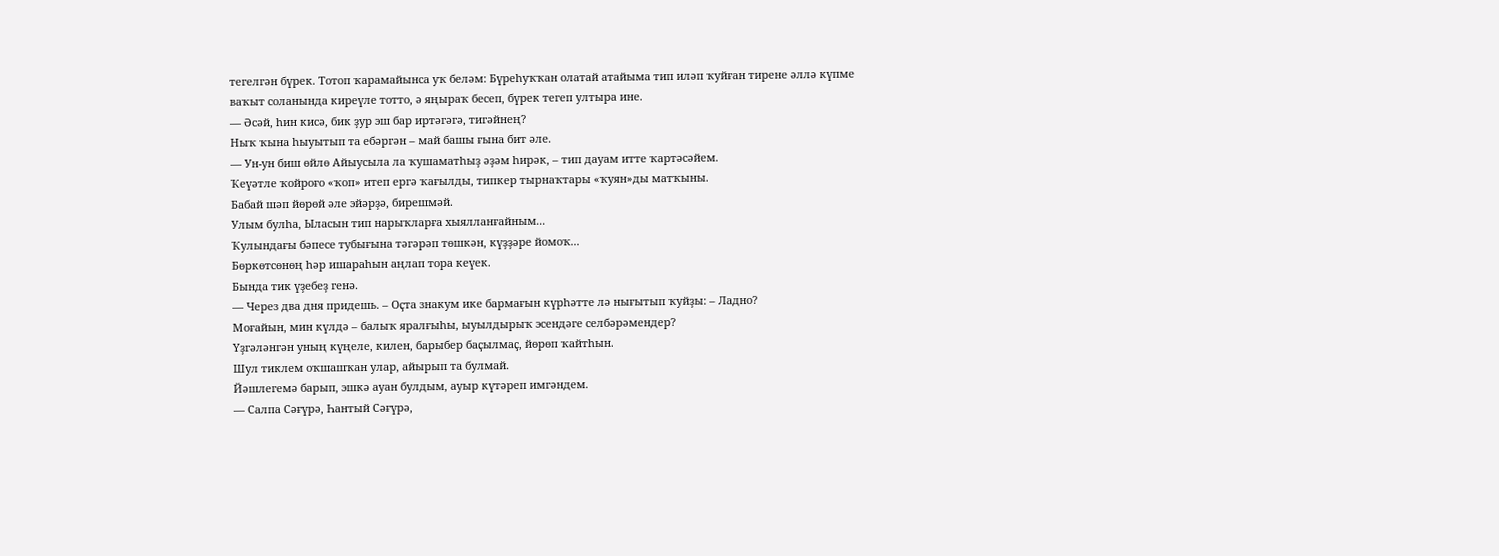тегелгән бүрек. Тотоп ҡарамайынса уҡ беләм: Бүреһуҡҡан олатай атайыма тип иләп ҡуйған тирене әллә күпме ваҡыт соланында киреүле тотто, ә яңыраҡ бесеп, бүрек тегеп ултыра ине.
— Әсәй, һин кисә, бик ҙур эш бар иртәгәгә, тигәйнең?
Ныҡ ҡына һыуытып та ебәргән – май башы ғына бит әле.
— Ун-ун биш өйлө Айыусыла ла ҡушаматһыҙ әҙәм һирәк, – тип дауам итте ҡартәсәйем.
Ҡеүәтле ҡойроғо «ҡоп» итеп ергә ҡағылды, типкер тырнаҡтары «ҡуян»ды матҡыны.
Бабай шәп йөрөй әле эйәрҙә, бирешмәй.
Улым булһа, Ыласын тип нарыҡларға хыялланғайным...
Ҡулындағы бәпесе тубығына тәгәрәп төшкән, күҙҙәре йомоҡ...
Бөркөтсөнөң һәр ишараһын аңлап тора кеүек.
Бында тик үҙебеҙ генә.
— Через два дня придешь. – Оҫта знакум ике бармағын күрһәтте лә нығытып ҡуйҙы: – Ладно?
Моғайын, мин күлдә – балыҡ яралғыһы, ыуылдырыҡ эсендәге селбәрәмендер?
Үҙгәләнгән уның күңеле, килен, барыбер баҫылмаҫ, йөрөп ҡайтһын.
Шул тиклем оҡшашҡан улар, айырып та булмай.
Йәшлегемә барып, эшкә ауан булдым, ауыр күтәреп имгәндем.
— Салпа Сәғүрә, Һантый Сәғүрә,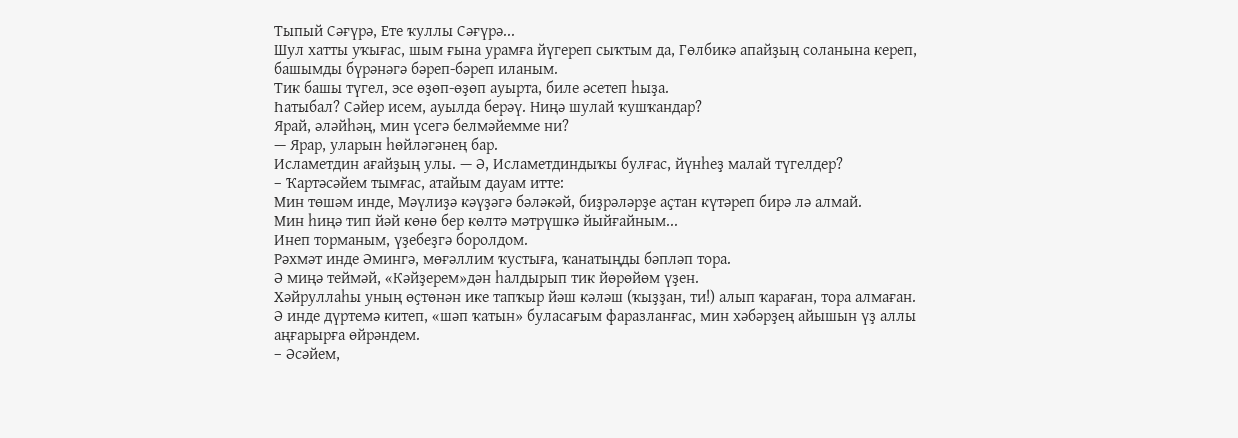Тыпый Сәғүрә, Ете ҡуллы Сәғүрә...
Шул хатты уҡығас, шым ғына урамға йүгереп сыҡтым да, Гөлбикә апайҙың соланына кереп, башымды бүрәнәгә бәреп-бәреп иланым.
Тик башы түгел, эсе өҙөп-өҙөп ауырта, биле әсетеп һыҙа.
Һатыбал? Сәйер исем, ауылда берәү. Ниңә шулай ҡушҡандар?
Ярай, әләйһәң, мин үсегә белмәйемме ни?
— Ярар, уларын һөйләгәнең бар.
Исламетдин ағайҙың улы. — Ә, Исламетдиндыҡы булғас, йүнһеҙ малай түгелдер?
– Ҡартәсәйем тымғас, атайым дауам итте:
Мин төшәм инде, Мәүлиҙә кәүҙәгә бәләкәй, биҙрәләрҙе аҫтан күтәреп бирә лә алмай.
Мин һиңә тип йәй көнө бер көлтә мәтрүшкә йыйғайным...
Инеп торманым, үҙебеҙгә боролдом.
Рәхмәт инде Әмингә, мөғәллим ҡустыға, ҡанатыңды бәпләп тора.
Ә миңә теймәй, «Кәйҙерем»дән һалдырып тик йөрөйөм үҙен.
Хәйруллаһы уның өҫтөнән ике тапҡыр йәш кәләш (ҡыҙҙан, ти!) алып ҡараған, тора алмаған.
Ә инде дүртемә китеп, «шәп ҡатын» буласағым фаразланғас, мин хәбәрҙең айышын үҙ аллы аңғарырға өйрәндем.
– Әсәйем,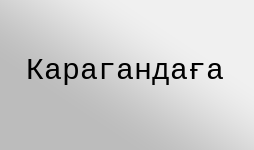Карагандаға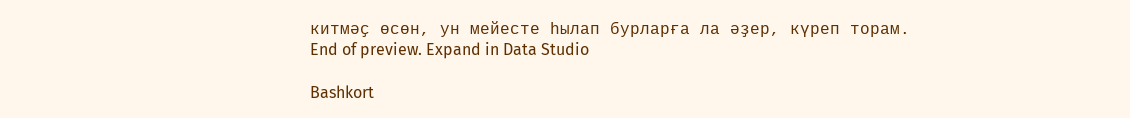китмәҫ өсөн, ун мейесте һылап бурларға ла әҙер, күреп торам.
End of preview. Expand in Data Studio

Bashkort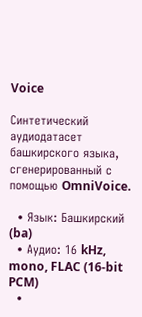Voice

Синтетический аудиодатасет башкирского языка, сгенерированный с помощью OmniVoice.

  • Язык: Башкирский (ba)
  • Аудио: 16 kHz, mono, FLAC (16-bit PCM)
  •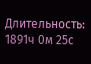Длительность: 1891ч 0м 25с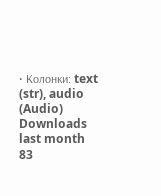• Колонки: text (str), audio (Audio)
Downloads last month
83